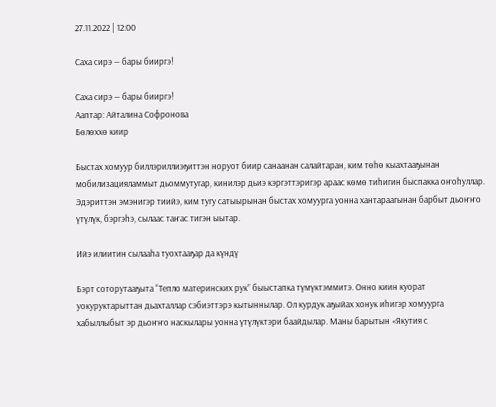27.11.2022 | 12:00

Саха сирэ — бары бииргэ!

Саха сирэ — бары бииргэ!
Ааптар: Айталина Софронова
Бөлөххө киир

Быстах хомуур биллэриллиэҕиттэн норуот биир санаанан салайтаран, ким төһө кыахтааҕынан мобилизацияламмыт дьоммутугар, кинилэр дьиэ кэргэттэригэр араас көмө тиһигин быспакка оҥоһуллар.
Эдэриттэн эмэнигэр тиийэ, ким тугу сатыырынан быстах хомуурга уонна хантараагынан барбыт дьоҥҥо үтүлүк, бэргэһэ, сылаас таҥас тигэн ыытар.

Ийэ илиитин сылааһа туохтааҕар да күндү

Бэрт соторутааҕыта “Тепло материнских рук” быыстапка түмүктэммитэ. Онно киин куорат уокуруктарыттан дьахталлар сэбиэттэрэ кытыннылар. Ол курдук аҕыйах хонук иһигэр хомуурга хабыллыбыт эр дьоҥҥо наскылары уонна үтүлүктэри баайдылар. Маны барытын «Якутия с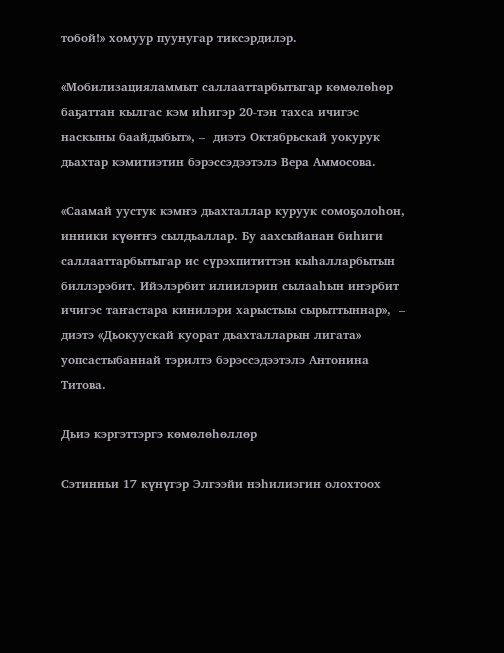тобой!» хомуур пуунугар тиксэрдилэр.

«Мобилизацияламмыт саллааттарбытыгар көмөлөһөр баҕаттан кылгас кэм иһигэр 20-тэн тахса ичигэс наскыны баайдыбыт», –  диэтэ Октябрьскай уокурук дьахтар кэмитиэтин бэрэссэдээтэлэ Вера Аммосова.

«Саамай уустук кэмҥэ дьахталлар куруук сомоҕолоһон, инники күөҥҥэ сылдьаллар. Бу аахсыйанан биһиги саллааттарбытыгар ис сүрэхпититтэн кыһалларбытын биллэрэбит. Ийэлэрбит илиилэрин сылааһын иҥэрбит ичигэс таҥастара кинилэри харыстыы сырыттыннар»,  –  диэтэ «Дьокуускай куорат дьахталларын лигата» уопсастыбаннай тэрилтэ бэрэссэдээтэлэ Антонина Титова.

Дьиэ кэргэттэргэ көмөлөһөллөр

Сэтинньи 17 күнүгэр Элгээйи нэһилиэгин олохтоох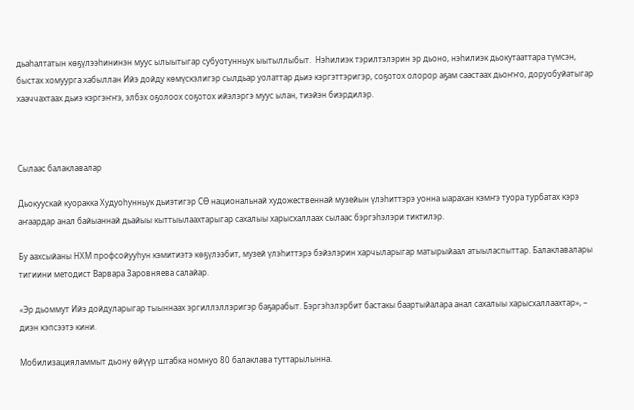дьаһалтатын көҕүлээһининэн муус ылыытыгар субуотунньук ыытыллыбыт.  Нэһилиэк тэрилтэлэрин эр дьоно, нэһилиэк дьокутааттара түмсэн, быстах хомуурга хабыллан Ийэ дойду көмүскэлигэр сылдьар уолаттар дьиэ кэргэттэригэр, соҕотох олорор аҕам саастаах дьоҥҥо, доруобуйатыгар хааччахтаах дьиэ кэргэҥҥэ, элбэх оҕолоох соҕотох ийэлэргэ муус ылан, тиэйэн биэрдилэр.



Сылаас балаклавалар

Дьокуускай куоракка Худуоһунньук дьиэтигэр СӨ национальнай художественнай музейын үлэһиттэрэ уонна ыарахан кэмҥэ туора турбатах кэрэ аҥаардар анал байыаннай дьайыы кыттыылаахтарыгар сахалыы харысхаллаах сылаас бэргэһэлэри тиктилэр.

Бу аахсыйаны НХМ профсойууһун кэмитиэтэ көҕүлээбит, музей үлэһиттэрэ бэйэлэрин харчыларыгар матырыйаал атыыласпыттар. Балаклавалары тигиини методист Варвара Заровняева салайар.

«Эр дьоммут Ийэ дойдуларыгар тыыннаах эргиллэллэригэр баҕарабыт. Бэргэһэлэрбит бастакы баартыйалара анал сахалыы харысхаллаахтар», –  диэн кэпсээтэ кини.

Мобилизацияламмыт дьону өйүүр штабка номнуо 80 балаклава туттарылынна.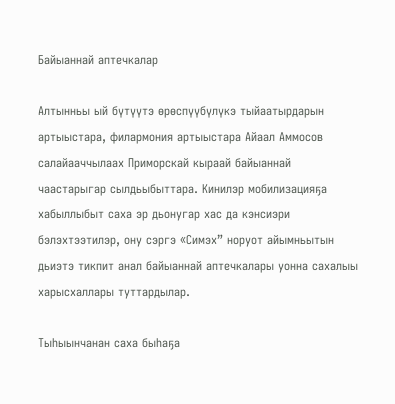Байыаннай аптечкалар

Алтынньы ый бүтүүтэ өрөспүүбүлүкэ тыйаатырдарын артыыстара, филармония артыыстара Айаал Аммосов салайааччылаах Приморскай кыраай байыаннай чаастарыгар сылдьыбыттара. Кинилэр мобилизацияҕа хабыллыбыт саха эр дьонугар хас да кэнсиэри бэлэхтээтилэр, ону сэргэ «Симэх” норуот айымньытын дьиэтэ тикпит анал байыаннай аптечкалары уонна сахалыы харысхаллары туттардылар.

Тыһыынчанан саха быһаҕа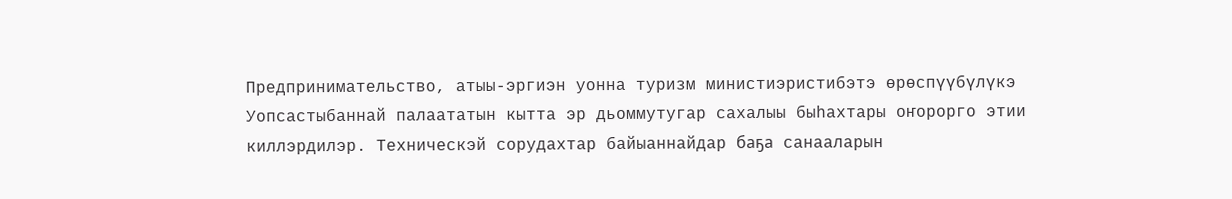Предпринимательство, атыы-эргиэн уонна туризм министиэристибэтэ өрөспүүбүлүкэ Уопсастыбаннай палаататын кытта эр дьоммутугар сахалыы быһахтары оҥорорго этии киллэрдилэр. Техническэй сорудахтар байыаннайдар баҕа санааларын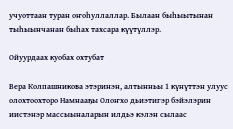учуоттаан туран оҥоһуллаллар. Былаан быһыытынан тыһыынчанан быһах тахсара күүтүллэр.

Ойуурдаах куобах охтубат

Вера Колпашникова этэринэн, алтынньы 1 күнүттэн улуус олохтоохторо Намнааҕы Олоҥхо дьиэтигэр бэйэлэрин иистэнэр массыыналарын илдьэ кэлэн сылаас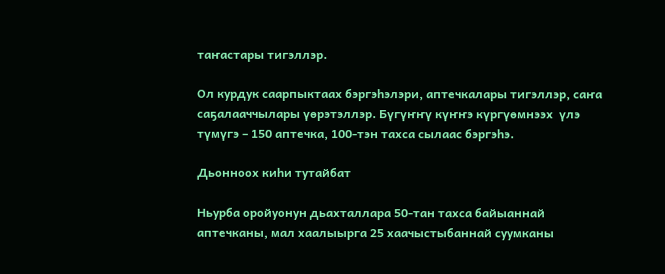таҥастары тигэллэр.

Ол курдук саарпыктаах бэргэһэлэри, аптечкалары тигэллэр, саҥа саҕалааччылары үөрэтэллэр. Бүгүҥҥү күҥҥэ күргүөмнээх  үлэ түмүгэ – 150 аптечка, 100-тэн тахса сылаас бэргэһэ.

Дьонноох киһи тутайбат

Ньурба оройуонун дьахталлара 50-тан тахса байыаннай аптечканы, мал хаалыырга 25 хаачыстыбаннай суумканы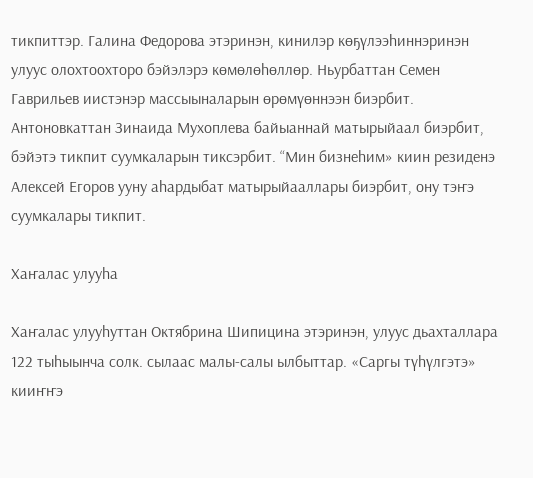тикпиттэр. Галина Федорова этэринэн, кинилэр көҕүлээһиннэринэн улуус олохтоохторо бэйэлэрэ көмөлөһөллөр. Ньурбаттан Семен Гаврильев иистэнэр массыыналарын өрөмүөннээн биэрбит. Антоновкаттан Зинаида Мухоплева байыаннай матырыйаал биэрбит, бэйэтэ тикпит суумкаларын тиксэрбит. “Мин бизнеһим» киин резиденэ Алексей Егоров ууну аһардыбат матырыйааллары биэрбит, ону тэҥэ суумкалары тикпит.

Хаҥалас улууһа

Хаҥалас улууһуттан Октябрина Шипицина этэринэн, улуус дьахталлара 122 тыһыынча солк. сылаас малы-салы ылбыттар. «Саргы түһүлгэтэ» кииҥҥэ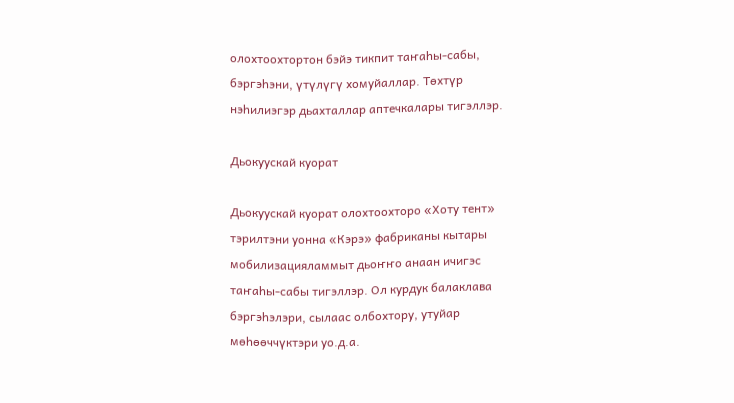олохтоохтортон бэйэ тикпит таҥаһы-сабы, бэргэһэни, үтүлүгү хомуйаллар. Төхтүр нэһилиэгэр дьахталлар аптечкалары тигэллэр.

Дьокуускай куорат

Дьокуускай куорат олохтоохторо «Хоту тент» тэрилтэни уонна «Кэрэ» фабриканы кытары мобилизацияламмыт дьоҥҥо анаан ичигэс таҥаһы-сабы тигэллэр. Ол курдук балаклава бэргэһэлэри, сылаас олбохтору, утуйар мөһөөччүктэри уо.д.а.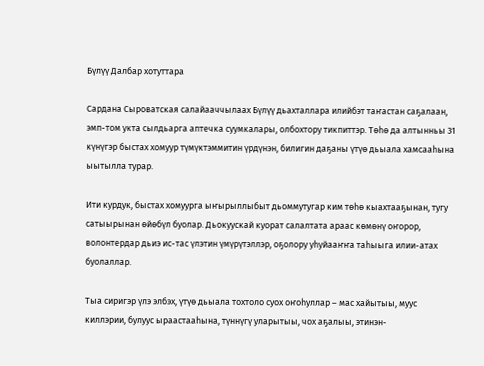Бүлүү Далбар хотуттара

Сардана Сыроватская салайааччылаах Бүлүү дьахталлара илийбэт таҥастан саҕалаан, эмп-том укта сылдьарга аптечка суумкалары, олбохтору тикпиттэр. Төһө да алтынньы 31 күнүгэр быстах хомуур түмүктэммитин үрдүнэн, билигин даҕаны үтүө дьыала хамсааһына ыытылла турар.

Ити курдук, быстах хомуурга ыҥырыллыбыт дьоммутугар ким төһө кыахтааҕынан, тугу сатыырынан өйөбүл буолар. Дьокуускай куорат салалтата араас көмөнү оҥорор, волонтердар дьиэ ис-тас үлэтин үмүрүтэллэр, оҕолору уһуйааҥҥа таһыыга илии-атах буолаллар.

Тыа сиригэр үлэ элбэх, үтүө дьыала тохтоло суох оҥоһуллар – мас хайытыы, муус киллэрии, булуус ыраастааһына, түннүгү уларытыы, чох аҕалыы, этинэн-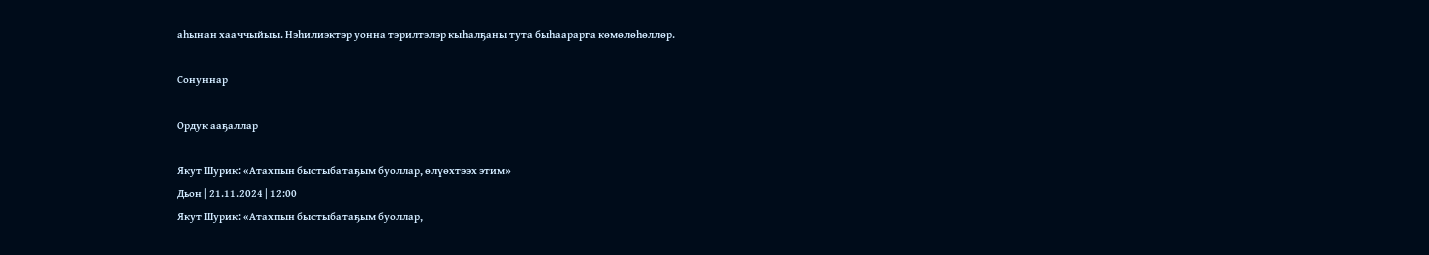аһынан хааччыйыы. Нэһилиэктэр уонна тэрилтэлэр кыһалҕаны тута быһаарарга көмөлөһөллөр.

Сонуннар

Ордук ааҕаллар

Якут Шурик: «Атахпын быстыбатаҕым буоллар, өлүөхтээх этим»
Дьон | 21.11.2024 | 12:00
Якут Шурик: «Атахпын быстыбатаҕым буоллар,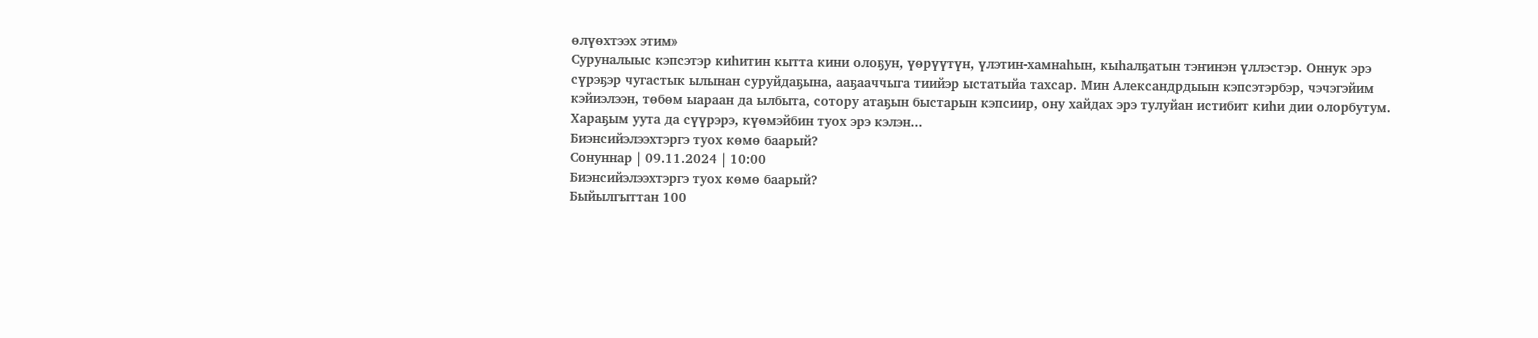өлүөхтээх этим»
Суруналыыс кэпсэтэр киһитин кытта кини олоҕун, үөрүүтүн, үлэтин-хамнаһын, кыһалҕатын тэҥинэн үллэстэр. Оннук эрэ сүрэҕэр чугастык ылынан суруйдаҕына, ааҕааччыга тиийэр ыстатыйа тахсар. Мин Александрдыын кэпсэтэрбэр, чэчэгэйим кэйиэлээн, төбөм ыараан да ылбыта, сотору атаҕын быстарын кэпсиир, ону хайдах эрэ тулуйан истибит киһи дии олорбутум. Хараҕым уута да сүүрэрэ, күөмэйбин туох эрэ кэлэн...
Биэнсийэлээхтэргэ туох көмө баарый?
Сонуннар | 09.11.2024 | 10:00
Биэнсийэлээхтэргэ туох көмө баарый?
Быйылгыттан 100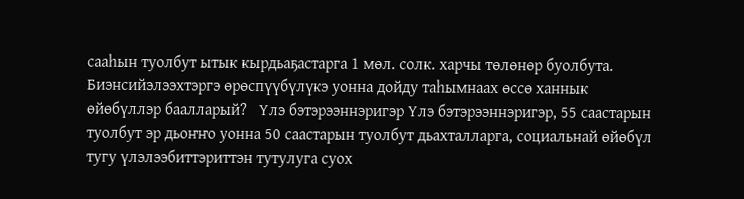сааһын туолбут ытык кырдьаҕастарга 1 мөл. солк. харчы төлөнөр буолбута. Биэнсийэлээхтэргэ өрөспүүбүлүкэ уонна дойду таһымнаах өссө ханнык өйөбүллэр баалларый?   Үлэ бэтэрээннэригэр Үлэ бэтэрээннэригэр, 55 саастарын туолбут эр дьоҥҥо уонна 50 саастарын туолбут дьахталларга, социальнай өйөбүл тугу үлэлээбиттэриттэн тутулуга суох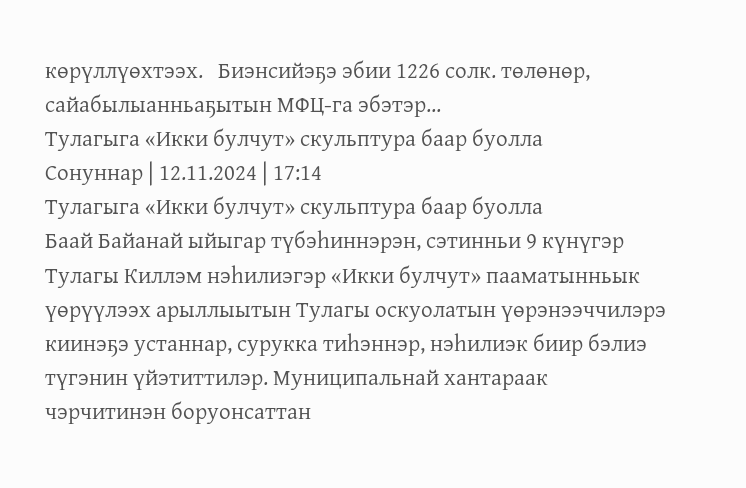көрүллүөхтээх.   Биэнсийэҕэ эбии 1226 солк. төлөнөр, сайабылыанньаҕытын МФЦ-га эбэтэр...
Тулагыга «Икки булчут» скульптура баар буолла
Сонуннар | 12.11.2024 | 17:14
Тулагыга «Икки булчут» скульптура баар буолла
Баай Байанай ыйыгар түбэһиннэрэн, сэтинньи 9 күнүгэр Тулагы Киллэм нэһилиэгэр «Икки булчут» пааматынньык үөрүүлээх арыллыытын Тулагы оскуолатын үөрэнээччилэрэ киинэҕэ устаннар, сурукка тиһэннэр, нэһилиэк биир бэлиэ түгэнин үйэтиттилэр. Муниципальнай хантараак чэрчитинэн боруонсаттан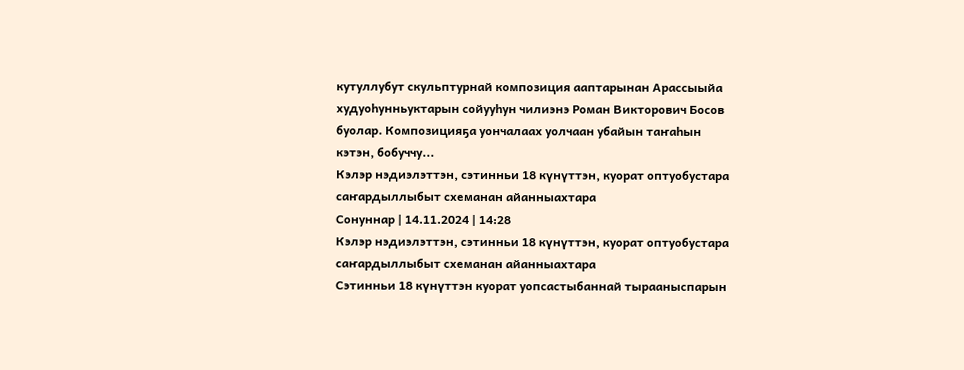кутуллубут скульптурнай композиция ааптарынан Арассыыйа худуоһунньуктарын сойууһун чилиэнэ Роман Викторович Босов буолар. Композицияҕа уончалаах уолчаан убайын таҥаһын кэтэн, бобуччу...
Кэлэр нэдиэлэттэн, сэтинньи 18 күнүттэн, куорат оптуобустара саҥардыллыбыт схеманан айанныахтара
Сонуннар | 14.11.2024 | 14:28
Кэлэр нэдиэлэттэн, сэтинньи 18 күнүттэн, куорат оптуобустара саҥардыллыбыт схеманан айанныахтара
Сэтинньи 18 күнүттэн куорат уопсастыбаннай тырааныспарын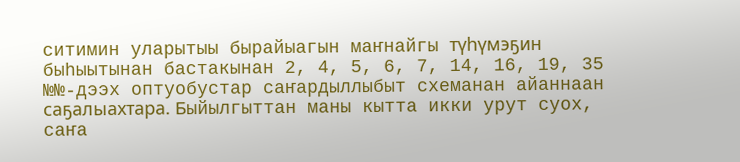ситимин уларытыы бырайыагын маҥнайгы түһүмэҕин быһыытынан бастакынан 2, 4, 5, 6, 7, 14, 16, 19, 35 №№-дээх оптуобустар саҥардыллыбыт схеманан айаннаан саҕалыахтара. Быйылгыттан маны кытта икки урут суох, саҥа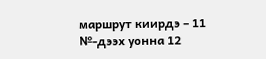маршрут киирдэ – 11 №-дээх уонна 12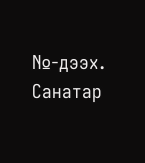№-дээх. Санатар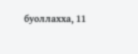буоллахха, 11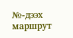№-дээх маршрут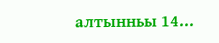алтынньы 14...